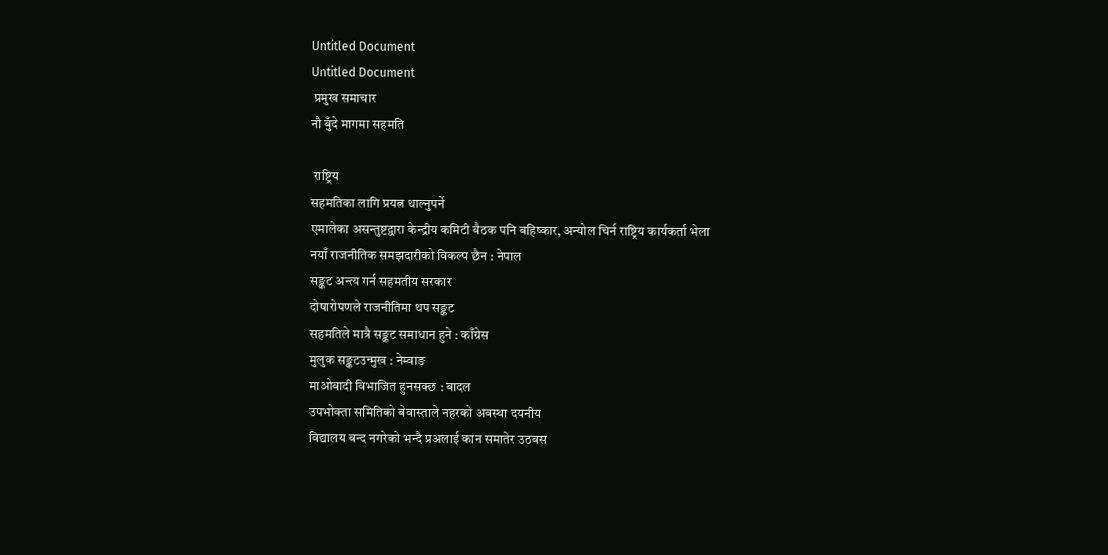Untitled Document
Untitled Document
 प्रमुख समाचार
नौ बुँदे मागमा सहमति

 राष्ट्रिय
सहमतिका लागि प्रयत्न थाल्नुपर्ने
एमालेका असन्तुष्टद्वारा केन्द्रीय कमिटी बैठक पनि बहिष्कार, अन्योल चिर्न राष्ट्रिय कार्यकर्ता भेला
नयाँ राजनीतिक समझदारीको विकल्प छैन : नेपाल
सङ्कट अन्त्य गर्न सहमतीय सरकार
दोषारोपणले राजनीतिमा थप सङ्कट
सहमतिले मात्रै सङ्कट समाधान हुने : काँग्रेस
मुलुक सङ्कटउन्मुख : नेम्वाङ
माओवादी विभाजित हुनसक्छ : बादल
उपभोक्ता समितिको बेवास्ताले नहरको अवस्था दयनीय
विद्यालय बन्द नगरेको भन्दै प्रअलाई कान समातेर उठबस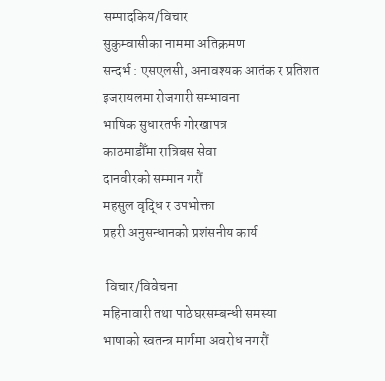सम्पादकिय/विचार
सुकुम्वासीका नाममा अतिक्रमण
सन्दर्भ : एसएलसी, अनावश्यक आतंक र प्रतिशत
इजरायलमा रोजगारी सम्भावना
भाषिक सुधारतर्फ गोरखापत्र
काठमाडौँमा रात्रिबस सेवा
दानवीरको सम्मान गरौं
महसुल वृद्धि र उपभोक्ता
प्रहरी अनुसन्धानको प्रशंसनीय कार्य

 विचार/विवेचना
महिनावारी तथा पाठेघरसम्बन्धी समस्या
भाषाको स्वतन्त्र मार्गमा अवरोध नगरौं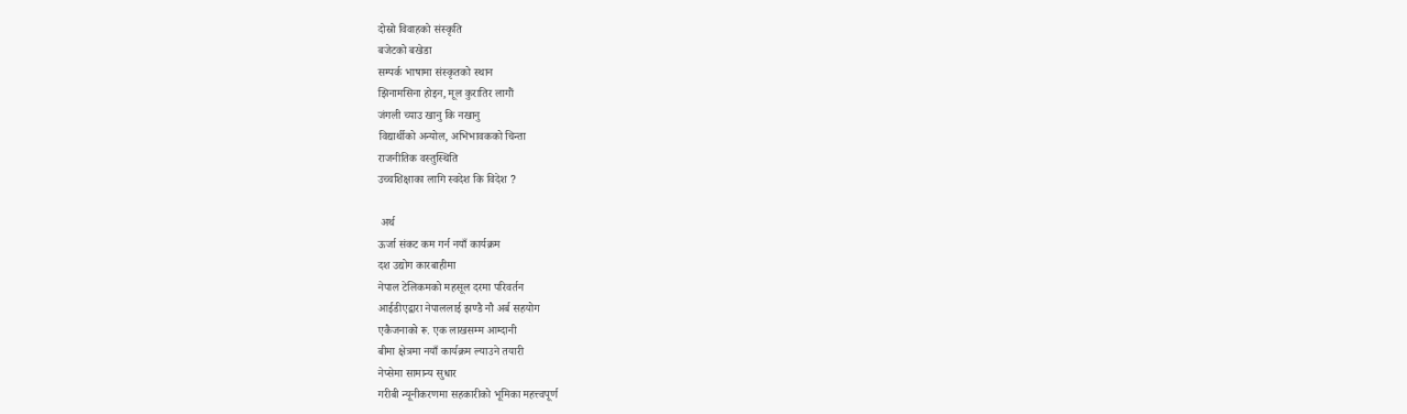दोस्रो विवाहको संस्कृति
बजेटको बखेडा
सम्पर्क भाषामा संस्कृतको स्थान
झिनामसिना होइन, मूल कुरातिर लागौं
जंगली च्याउ खानु कि नखानु
विद्यार्थीको अन्योल, अभिभावकको चिन्ता
राजनीतिक वस्तुस्थिति
उच्चशिक्षाका लागि स्वदेश कि विदेश ?

 अर्थ
ऊर्जा संकट कम गर्न नयाँ कार्यक्रम
दश उद्योग कारबाहीमा
नेपाल टेलिकमको महसूल दरमा परिवर्तन
आईडीएद्वारा नेपाललाई झण्डै नौ अर्ब सहयोग
एकैजनाको रू. एक लाखसम्म आम्दानी
बीमा क्षेत्रमा नयाँ कार्यक्रम ल्याउने तयारी
नेप्सेमा सामान्य सुधार
गरीबी न्यूनीकरणमा सहकारीको भूमिका महत्त्वपूर्ण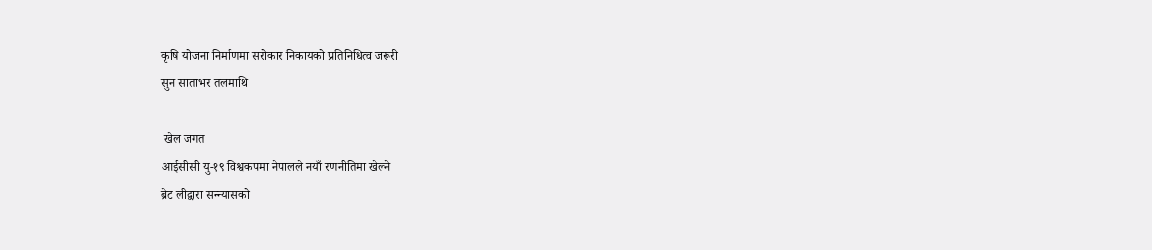कृषि योजना निर्माणमा सरोकार निकायको प्रतिनिधित्व जरूरी
सुन साताभर तलमाथि

 खेल जगत
आईसीसी यु-१९ विश्वकपमा नेपालले नयाँ रणनीतिमा खेल्ने
ब्रेट लीद्वारा सन्न्यासको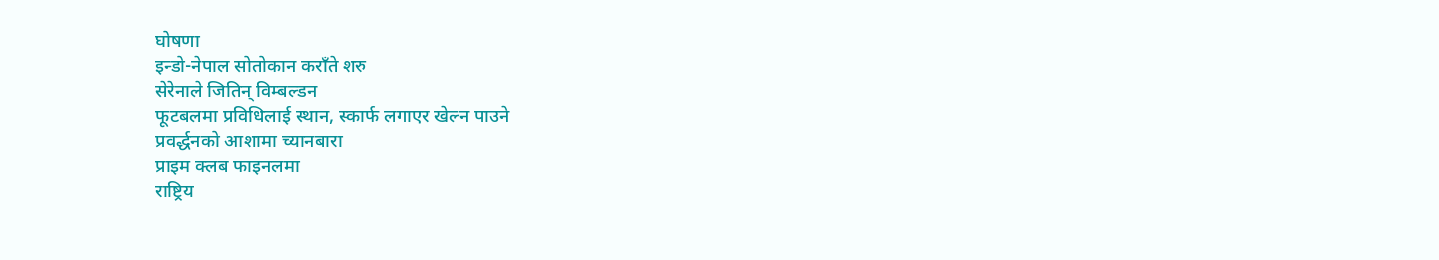घोषणा
इन्डो-नेपाल सोतोकान कराँते शरु
सेरेनाले जितिन् विम्बल्डन
फूटबलमा प्रविधिलाई स्थान, स्कार्फ लगाएर खेल्न पाउने
प्रवर्द्धनको आशामा च्यानबारा
प्राइम क्लब फाइनलमा
राष्ट्रिय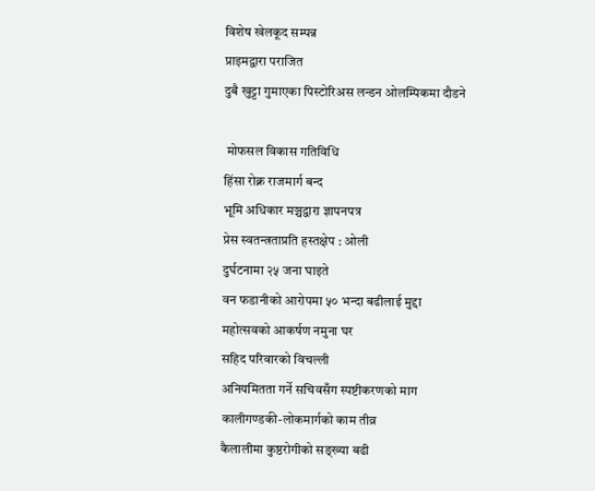विशेष खेलकूद सम्पन्न
प्राइमद्वारा पराजित
दुबै खुट्टा गुमाएका पिस्टोरिअस लन्डन ओलम्पिकमा दौडने

 मोफसल विकास गतिविधि
हिंसा रोक्न राजमार्ग बन्द
भूमि अधिकार मञ्चद्वारा ज्ञापनपत्र
प्रेस स्वतन्त्रताप्रति हस्तक्षेप : ओली
दुर्घटनामा २५ जना घाइते
वन फडानीको आरोपमा ५० भन्दा बढीलाई मुद्दा
महोत्सवको आकर्षण नमुना घर
सहिद परिवारको विचल्ली
अनियमितता गर्ने सचिवसँग स्पष्टीकरणको माग
कालीगण्डकी-लोकमार्गको काम तीव्र
कैलालीमा कुष्ठरोगीको सङ्ख्या बढी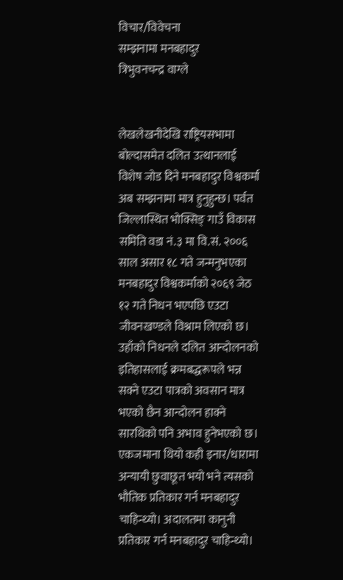विचार/विवेचना
सम्झनामा मनबहादुर
त्रिभुवनचन्द्र वाग्ले


लेखलेखनीदेखि राष्ट्रियसभामा बोल्दासमेत दलित उत्थानलाई विशेष जोड दिने मनबहादुर विश्वकर्मा अब सम्झनामा मात्र हुनुहुन्छ। पर्वत जिल्लास्थित भोक्सिङ् गाउँ विकास समिति वडा नं.३ मा वि.सं. २००६ साल असार १८ गते जन्मनुभएका मनबहादुर विश्वकर्माको २०६९ जेठ १२ गते निधन भएपछि एउटा जीवनखण्डले विश्राम लिएको छ। उहाँको निधनले दलित आन्दोलनको इतिहासलाई क्रमबद्धरूपले भन्न सक्ने एउटा पात्रको अवसान मात्र भएको छैन आन्दोलन हाक्ने सारथिको पनि अभाव हुनेभएको छ। एकजमाना थियो कही इनार/धारामा अन्यायी छुवाछूत भयो भने त्यसको भौतिक प्रतिकार गर्न मनबहादुर चाहिन्थ्यो। अदालतमा कानुनी प्रतिकार गर्न मनबहादुर चाहिन्थ्यो।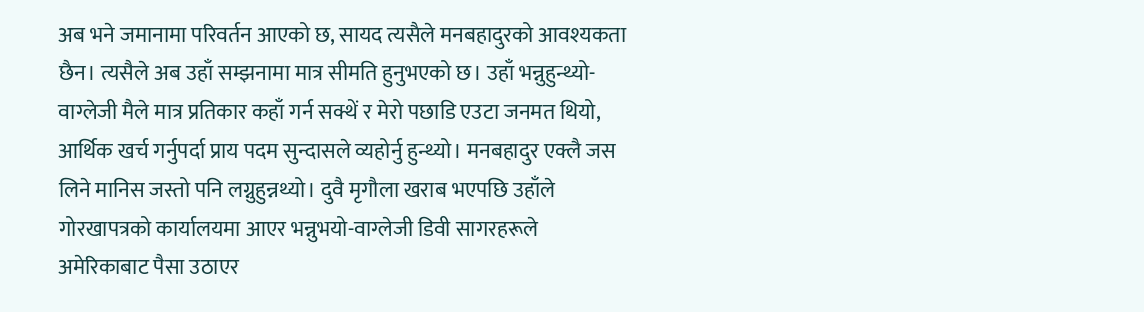अब भने जमानामा परिवर्तन आएको छ, सायद त्यसैले मनबहादुरको आवश्यकता छैन। त्यसैले अब उहाँ सम्झनामा मात्र सीमति हुनुभएको छ। उहाँ भन्नुहुन्थ्यो- वाग्लेजी मैले मात्र प्रतिकार कहाँ गर्न सक्थें र मेरो पछाडि एउटा जनमत थियो, आर्थिक खर्च गर्नुपर्दा प्राय पदम सुन्दासले व्यहोर्नु हुन्थ्यो। मनबहादुर एक्लै जस लिने मानिस जस्तो पनि लग्नुहुन्नथ्यो। दुवै मृगौला खराब भएपछि उहाँले गोरखापत्रको कार्यालयमा आएर भन्नुभयो-वाग्लेजी डिवी सागरहरूले अमेरिकाबाट पैसा उठाएर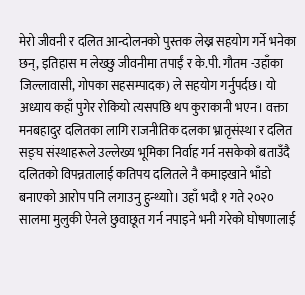मेरो जीवनी र दलित आन्दोलनको पुस्तक लेख्न सहयोग गर्ने भनेका छन्, इतिहास म लेख्छु जीवनीमा तपाईं र के.पी. गौतम -उहाँका जिल्लावासी, गोपका सहसम्पादक) ले सहयोग गर्नुपर्दछ। यो अध्याय कहाँ पुगेर रोकियो त्यसपछि थप कुराकानी भएन। वक्ता मनबहादुर दलितका लागि राजनीतिक दलका भ्रातृसंस्था र दलित सङ्घ संस्थाहरूले उल्लेख्य भूमिका निर्वाह गर्न नसकेको बताउँदै दलितको विपन्नतालाई कतिपय दलितले नै कमाइखाने भाँडो बनाएको आरोप पनि लगाउनु हुन्थ्याो। उहाँ भदौ १ गते २०२० सालमा मुलुकी ऐनले छुवाछूत गर्न नपाइने भनी गरेको घोषणालाई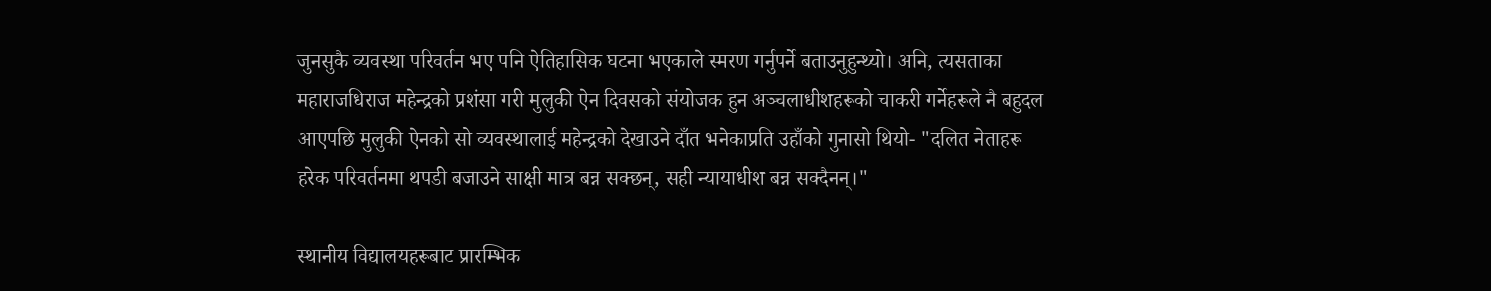जुनसुकै व्यवस्था परिवर्तन भए पनि ऐतिहासिक घटना भएकाले स्मरण गर्नुपर्ने बताउनुहुन्थ्यो। अनि, त्यसताका महाराजधिराज महेन्द्रको प्रशंसा गरी मुलुकी ऐन दिवसको संयोजक हुन अञ्चलाधीशहरूको चाकरी गर्नेहरूले नै बहुदल आएपछि मुलुकी ऐनको सो व्यवस्थालाई महेन्द्रको देखाउने दाँत भनेकाप्रति उहाँको गुनासो थियो- "दलित नेताहरू हरेक परिवर्तनमा थपडी बजाउने साक्षी मात्र बन्न सक्छन्, सही न्यायाधीश बन्न सक्दैनन्।"

स्थानीय विद्यालयहरूबाट प्रारम्भिक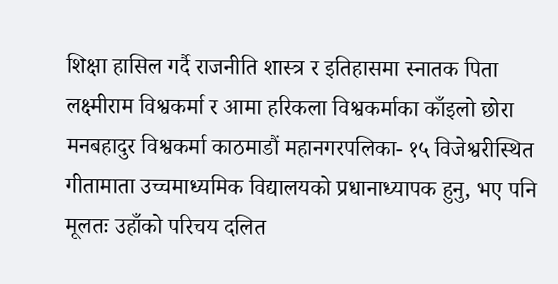शिक्षा हासिल गर्दै राजनीति शास्त्र र इतिहासमा स्नातक पिता लक्ष्मीराम विश्वकर्मा र आमा हरिकला विश्वकर्माका काँइलो छोरा मनबहादुर विश्वकर्मा काठमाडौं महानगरपलिका- १५ विजेश्वरीस्थित गीतामाता उच्चमाध्यमिक विद्यालयको प्रधानाध्यापक हुनु, भए पनि मूलतः उहाँको परिचय दलित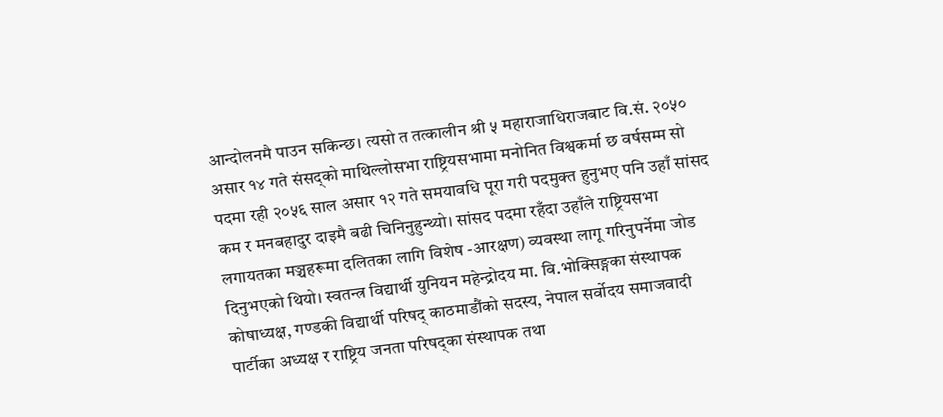आन्दोलनमै पाउन सकिन्छ। त्यसो त तत्कालीन श्री ५ महाराजाधिराजबाट वि.सं. २०५० असार १४ गते संसद्को माथिल्लोसभा राष्ट्रियसभामा मनोनित विश्वकर्मा छ वर्षसम्म सो पदमा रही २०५६ साल असार १२ गते समयावधि पूरा गरी पदमुक्त हुनुभए पनि उहाँ सांसद कम र मनबहादुर दाइमै बढी चिनिनुहुन्थ्यो। सांसद पदमा रहँदा उहाँले राष्ट्रियसभा लगायतका मञ्चहरूमा दलितका लागि विशेष -आरक्षण) व्यवस्था लागू गरिनुपर्नेमा जोड दिनुभएको थियो। स्वतन्त्र विद्यार्थी युनियन महेन्द्रोदय मा. वि.भोक्सिङ्गका संस्थापक कोषाध्यक्ष, गण्डकी विद्यार्थी परिषद् काठमाडौंको सदस्य, नेपाल सर्वोदय समाजवादी पार्टीका अध्यक्ष र राष्ट्रिय जनता परिषद्का संस्थापक तथा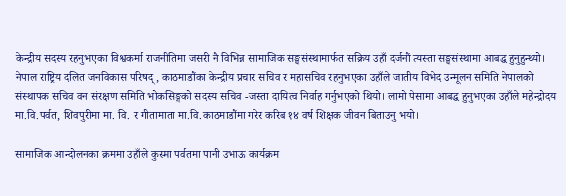केन्द्रीय सदस्य रहनुभएका विश्वकर्मा राजनीतिमा जसरी नै विभिन्न सामाजिक सङ्घसंस्थामार्फत सक्रिय उहाँ दर्जनौं त्यस्ता सङ्घसंस्थामा आबद्ध हुनुहुन्थ्यो। नेपाल राष्ट्रिय दलित जनविकास परिषद्, काठमाडौंका केन्द्रीय प्रचार सचिव र महासचिव रहनुभएका उहाँले जातीय विभेद उन्मूलन समिति नेपालको संस्थापक सचिव वन संरक्षण समिति भोकसिङ्गको सदस्य सचिव -जस्ता दायित्व निर्वाह गर्नुभएको थियो। लामो पेसामा आबद्ध हुनुभएका उहाँले महेन्द्रोदय मा.वि.पर्वत, शिवपुरीमा मा. वि. र गीतामाता मा.वि.काठमाडौंमा गरेर करिब १४ वर्ष शिक्षक जीवन बिताउनु भयो।

सामाजिक आन्दोलनका क्रममा उहाँले कुस्मा पर्वतमा पानी उभाऊ कार्यक्रम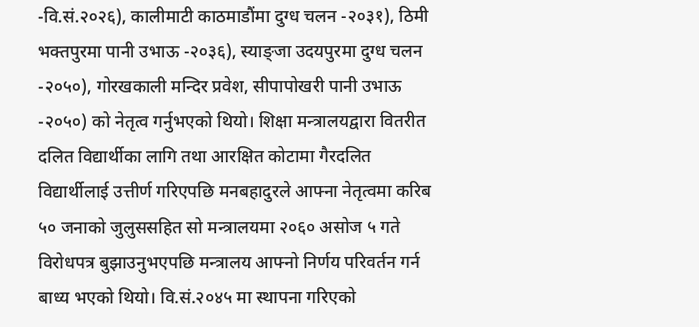-वि.सं.२०२६), कालीमाटी काठमाडौंमा दुग्ध चलन -२०३१), ठिमी भक्तपुरमा पानी उभाऊ -२०३६), स्याङ्जा उदयपुरमा दुग्ध चलन -२०५०), गोरखकाली मन्दिर प्रवेश, सीपापोखरी पानी उभाऊ -२०५०) को नेतृत्व गर्नुभएको थियो। शिक्षा मन्त्रालयद्वारा वितरीत दलित विद्यार्थीका लागि तथा आरक्षित कोटामा गैरदलित विद्यार्थीलाई उत्तीर्ण गरिएपछि मनबहादुरले आफ्ना नेतृत्वमा करिब ५० जनाको जुलुससहित सो मन्त्रालयमा २०६० असोज ५ गते विरोधपत्र बुझाउनुभएपछि मन्त्रालय आफ्नो निर्णय परिवर्तन गर्न बाध्य भएको थियो। वि.सं.२०४५ मा स्थापना गरिएको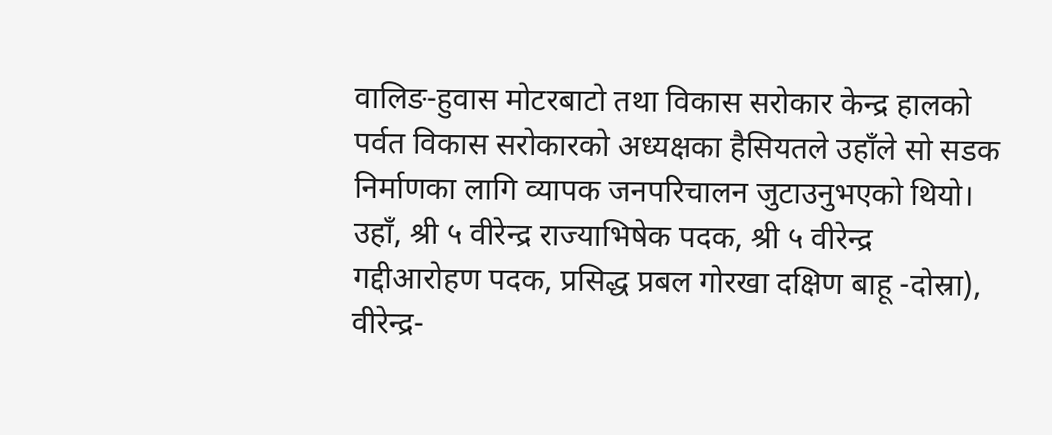वालिङ-हुवास मोटरबाटो तथा विकास सरोकार केन्द्र हालको पर्वत विकास सरोकारको अध्यक्षका हैसियतले उहाँले सो सडक निर्माणका लागि व्यापक जनपरिचालन जुटाउनुभएको थियो। उहाँ, श्री ५ वीरेन्द्र राज्याभिषेक पदक, श्री ५ वीरेन्द्र गद्दीआरोहण पदक, प्रसिद्ध प्रबल गोरखा दक्षिण बाहू -दोस्रा), वीरेन्द्र-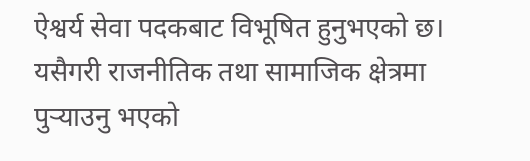ऐश्वर्य सेवा पदकबाट विभूषित हुनुभएको छ। यसैगरी राजनीतिक तथा सामाजिक क्षेत्रमा पुर्‍याउनु भएको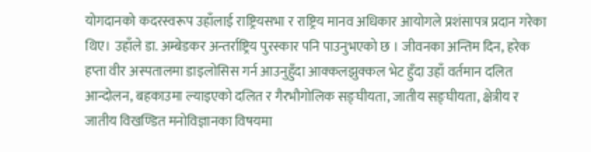योगदानको कदरस्वरूप उहाँलाई राष्ट्रियसभा र राष्ट्रिय मानव अधिकार आयोगले प्रशंसापत्र प्रदान गरेका थिए। उहाँले डा. अम्बेडकर अन्तर्राष्ट्रिय पुरस्कार पनि पाउनुभएको छ । जीवनका अन्तिम दिन, हरेक हप्ता वीर अस्पतालमा डाइलोसिस गर्न आउनुहुँदा आक्कलझुक्कल भेट हुँदा उहाँ वर्तमान दलित आन्दोलन, बहकाउमा ल्याइएको दलित र गैरभौगोलिक सङ्घीयता, जातीय सङ्घीयता, क्षेत्रीय र जातीय विखण्डित मनोविज्ञानका विषयमा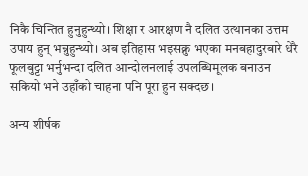निकै चिन्तित हुनुहुन्थ्यो। शिक्षा र आरक्षण नै दलित उत्थानका उत्तम उपाय हुन् भन्नुहुन्थ्यो। अब इतिहास भइसक्नु भएका मनबहादुरबारे धेरै फूलबुट्टा भर्नुभन्दा दलित आन्दोलनलाई उपलब्धिमूलक बनाउन सकियो भने उहाँको चाहना पनि पूरा हुन सक्दछ।

अन्य शीर्षक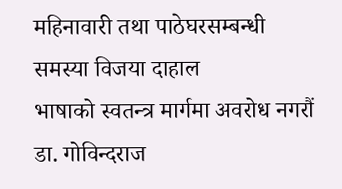महिनावारी तथा पाठेघरसम्बन्धी समस्या विजया दाहाल
भाषाको स्वतन्त्र मार्गमा अवरोध नगरौं डा. गोविन्दराज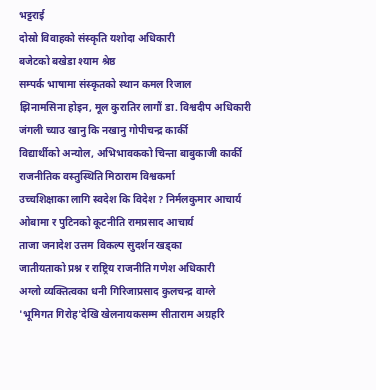भट्टराई
दोस्रो विवाहको संस्कृति यशोदा अधिकारी
बजेटको बखेडा श्याम श्रेष्ठ
सम्पर्क भाषामा संस्कृतको स्थान कमल रिजाल
झिनामसिना होइन, मूल कुरातिर लागौं डा. विश्वदीप अधिकारी
जंगली च्याउ खानु कि नखानु गोपीचन्द्र कार्की
विद्यार्थीको अन्योल, अभिभावकको चिन्ता बाबुकाजी कार्की
राजनीतिक वस्तुस्थिति मिठाराम विश्वकर्मा
उच्चशिक्षाका लागि स्वदेश कि विदेश ? निर्मलकुमार आचार्य
ओबामा र पुटिनको कूटनीति रामप्रसाद आचार्य
ताजा जनादेश उत्तम विकल्प सुदर्शन खड्का
जातीयताको प्रश्न र राष्ट्रिय राजनीति गणेश अधिकारी
अग्लो व्यक्तित्वका धनी गिरिजाप्रसाद कुलचन्द्र वाग्ले
'भूमिगत गिरोह'देखि खेलनायकसम्म सीताराम अग्रहरि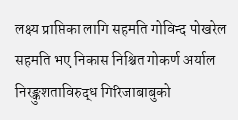लक्ष्य प्राप्तिका लागि सहमति गोविन्द पोखरेल
सहमति भए निकास निश्चित गोकर्ण अर्याल
निरङ्कुशताविरुद्ध गिरिजाबाबुको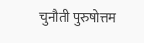चुनौती पुरुषोत्तम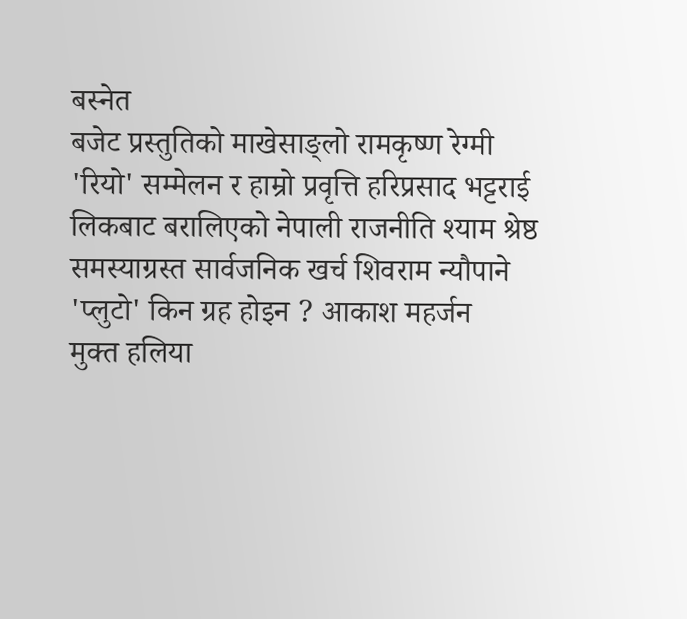बस्नेत
बजेट प्रस्तुतिको माखेसाङ्लो रामकृष्ण रेग्मी
'रियो' सम्मेलन र हाम्रो प्रवृत्ति हरिप्रसाद भट्टराई
लिकबाट बरालिएको नेपाली राजनीति श्याम श्रेष्ठ
समस्याग्रस्त सार्वजनिक खर्च शिवराम न्यौपाने
'प्लुटो' किन ग्रह होइन ? आकाश महर्जन
मुक्त हलिया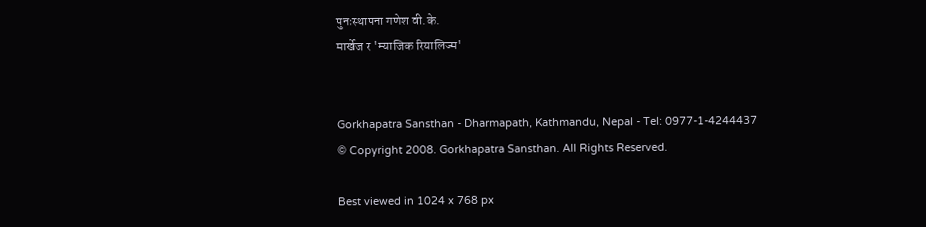पुनःस्थापना गणेश वी.के.
मार्खेज र 'म्याजिक रियालिज्म'


Gorkhapatra Sansthan - Dharmapath, Kathmandu, Nepal - Tel: 0977-1-4244437
© Copyright 2008. Gorkhapatra Sansthan. All Rights Reserved.

Best viewed in 1024 x 768 px